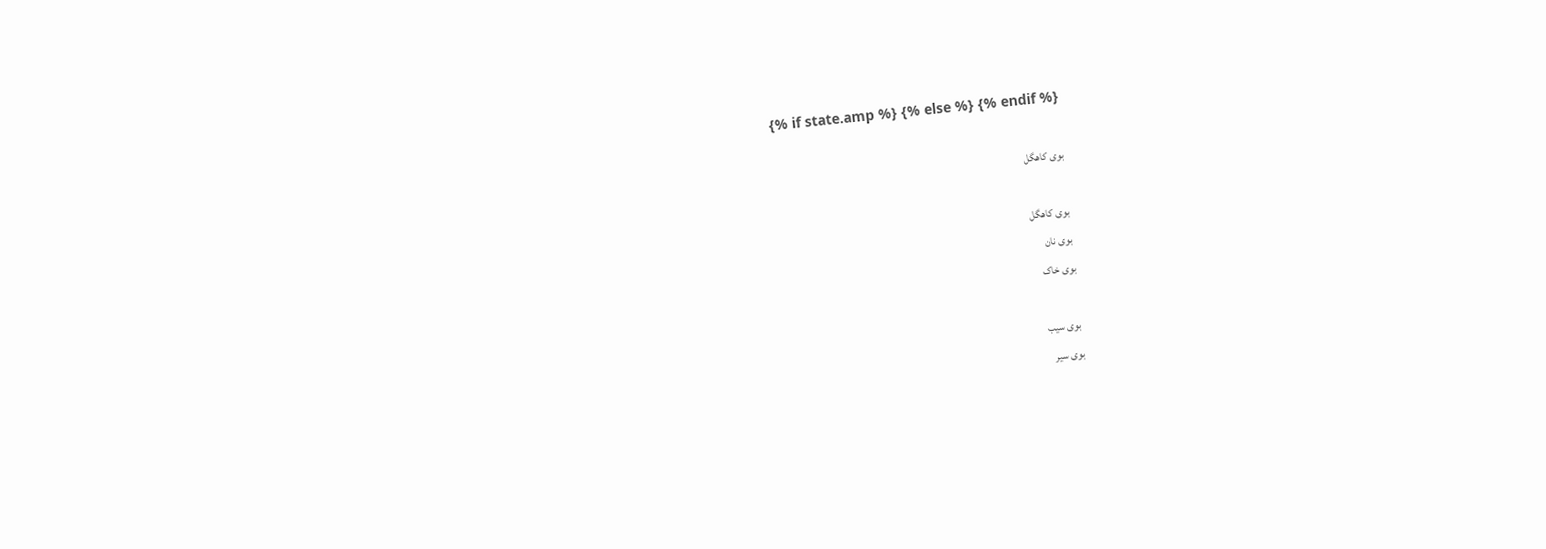{% if state.amp %} {% else %} {% endif %}

بوی کاهگل

بوی کاهگل
بوی نان
بوی خاک

بوی سیب
بوی سیر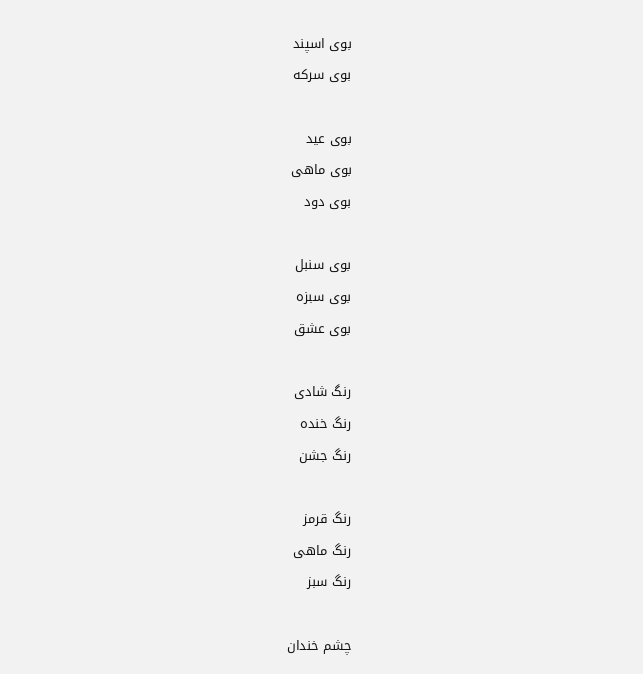بوی اسپند
بوی سرکه

بوی عید
بوی ماهی
بوی دود

بوی سنبل
بوی سبزه
بوی عشق

رنگ شادی
رنگ خنده
رنگ جشن

رنگ قرمز
رنگ ماهی
رنگ سبز

چشم خندان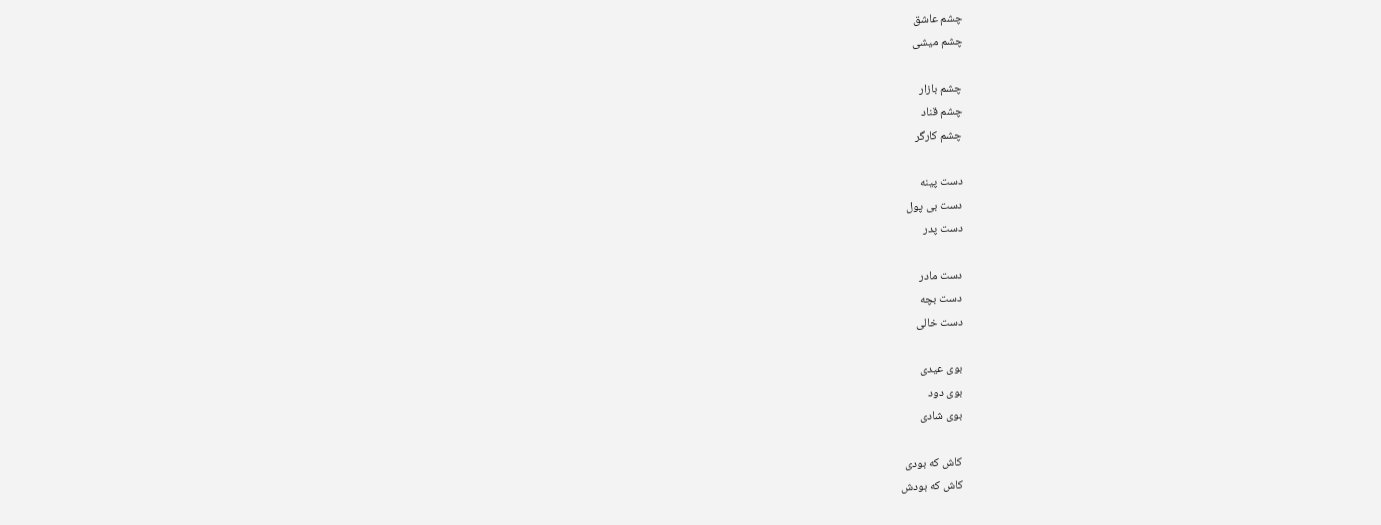چشم عاشق
چشم میشی

چشم بازار
چشم قناد
چشم کارگر

دست پینه
دست بی پول
دست پدر

دست مادر
دست بچه
دست خالی

بوی عیدی
بوی دود
بوی شادی

کاش که بودی
کاش که بودش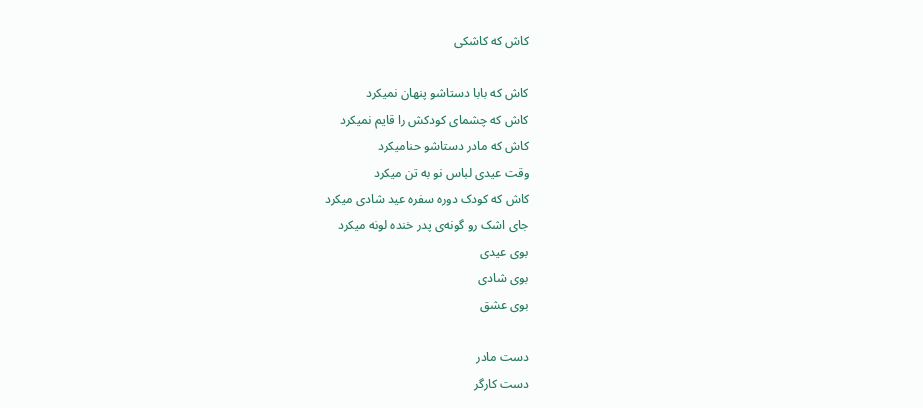کاش که کاشکی

کاش که بابا دستاشو پنهان نمیکرد
کاش که چشمای کودکش را قایم نمیکرد
کاش که مادر دستاشو حنامیکرد
وقت عیدی لباس نو به تن میکرد
کاش که کودک دوره سفره عید شادی میکرد
جای اشک رو گونه‌ی پدر خنده لونه میکرد
بوی عیدی
بوی شادی
بوی عشق

دست مادر
دست کارگر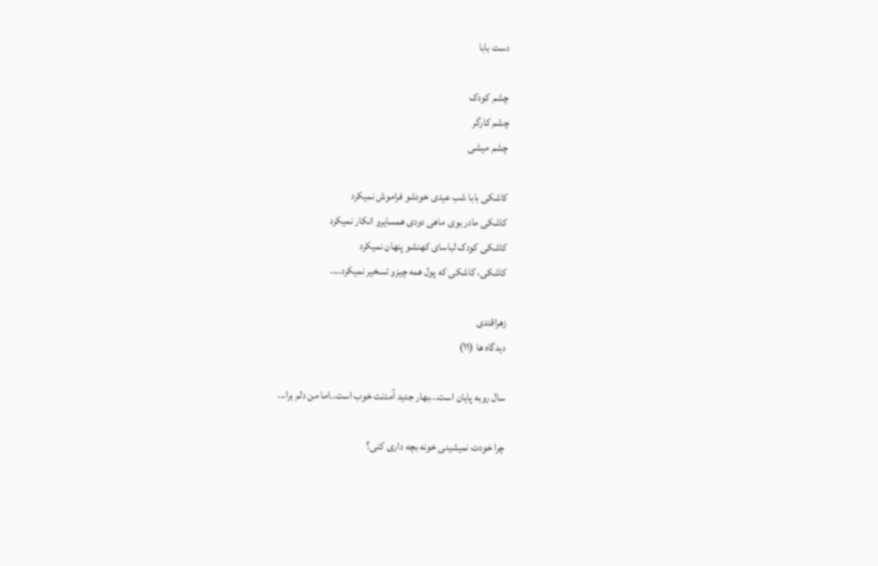دست بابا

چشم کودک
چشم کارگر
چشم میشی

کاشکی بابا شب عیدی خودشو فراموش نمیکرد
کاشکی مادر بوی ماهی دودی همسایرو انکار نمیکرد
کاشکی کودک لباسای کهنشو پنهان نمیکرد
کاشکی، کاشکی که پول همه چیزو تسخیر نمیکرد....

زهراقندی
دیدگاه ها (۱۱)

سال روبه پایان است...بهار جدید آمدنت خوب است..اما من دلم برا...

چرا خودت نمیشینی خونه بچه داری کنی؟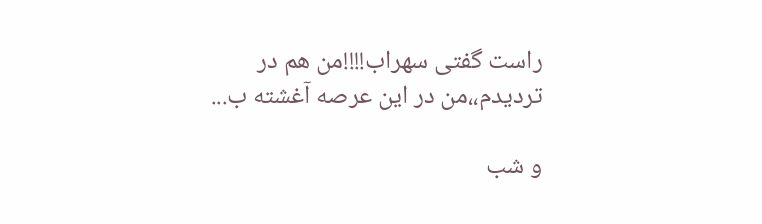راست گفتی سهراب!!!!من هم در تردیدم،،من در این عرصه آغشته ب...

و شب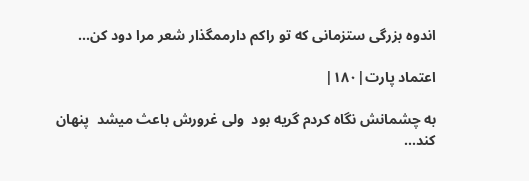اندوه بزرگی ستزمانی که تو راکم دارممگذار شعر مرا دود کن...

اعتماد پارت|۱۸۰|

به چشمانش نگاه کردم گریه بود  ولی غرورش باعث میشد  پنهان کند...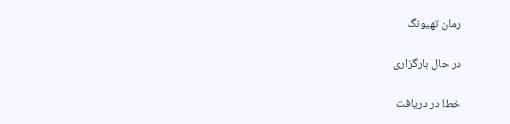رمان تهیونگ

در حال بارگزاری

خطا در دریافت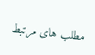مطلب های مرتبط